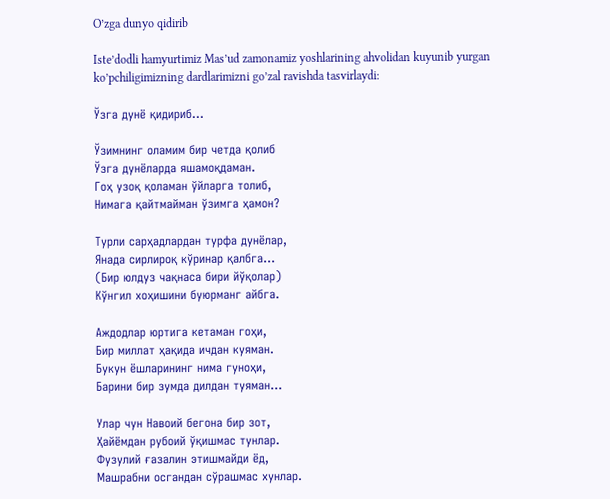O’zga dunyo qidirib

Iste’dodli hamyurtimiz Mas’ud zamonamiz yoshlarining ahvolidan kuyunib yurgan ko’pchiligimizning dardlarimizni go’zal ravishda tasvirlaydi:

Ўзга дунё қидириб…

Ўзимнинг оламим бир четда қолиб
Ўзга дунёларда яшамоқдаман.
Гоҳ узоқ қоламан ўйларга толиб,
Нимага қайтмайман ўзимга ҳамон?

Турли сарҳадлардан турфа дунёлар,
Янада сирлироқ кўринар қалбга…
(Бир юлдуз чақнаса бири йўқолар)
Кўнгил хоҳишини буюрманг айбга.

Аждодлар юртига кетаман гоҳи,
Бир миллат ҳақида ичдан куяман.
Букун ёшларининг нима гуноҳи,
Барини бир зумда дилдан туяман…

Улар чун Навоий бегона бир зот,
Ҳайёмдан рубоий ўқишмас тунлар.
Фузулий ғазалин этишмайди ёд,
Машрабни осгандан сўрашмас хунлар.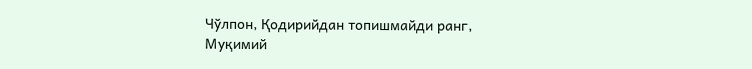Чўлпон, Қодирийдан топишмайди ранг,
Муқимий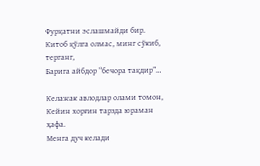Фурқатни эслашмайди бир.
Китоб қўлга олмас, минг сўкиб, терганг,
Барига айбдор “бечора тақдир”…

Келажак авлодлар олами томон,
Кейин хорғин тарзда юраман ҳафа.
Менга дуч келади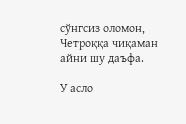сўнгсиз оломон,
Четроққа чиқаман айни шу даъфа.

У асло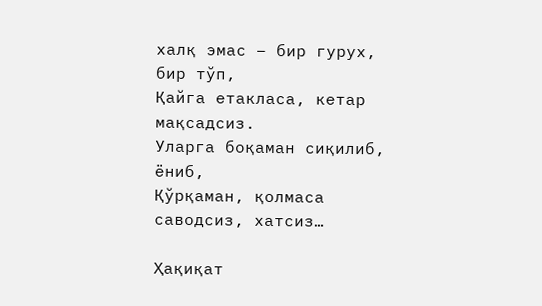халқ эмас – бир гурух, бир тўп,
Қайга етакласа, кетар мақсадсиз.
Уларга боқаман сиқилиб, ёниб,
Қўрқаман, қолмаса саводсиз, хатсиз…

Ҳақиқат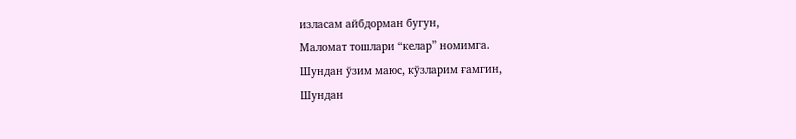изласам айбдорман бугун,
Маломат тошлари “келар” номимга.
Шундан ўзим маюс, кўзларим ғамгин,
Шундан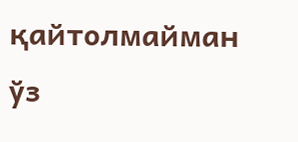қайтолмайман ўз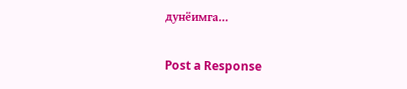дунёимга…

Post a Response